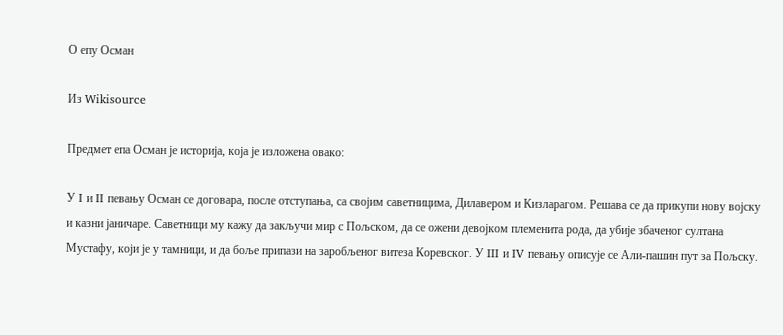О епу Осман

Из Wikisource

Предмет епа Осман је историја, која је изложена овако:

У I и II певању Осман се договара, после отступања, са својим саветницима, Дилавером и Кизларагом. Решава се да прикупи нову војску и казни јаничаре. Саветници му кажу да закључи мир с Пољском, да се ожени девојком племенита рода, да убије збаченог султана Мустафу, који је у тамници, и да боље припази на заробљеног витеза Коревског. У III и IV певању описује се Али-пашин пут за Пољску.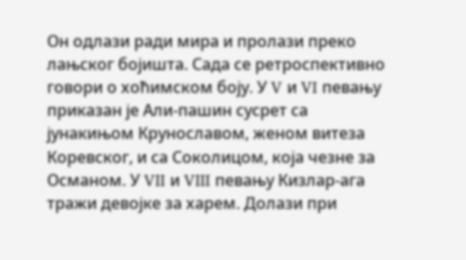Он одлази ради мира и пролази преко лањског бојишта. Сада се ретроспективно говори о хоћимском боју. У V и VI певању приказан је Али-пашин сусрет са јунакињом Крунославом, женом витеза Коревског, и са Соколицом, која чезне за Османом. У VII и VIII певању Кизлар-ага тражи девојке за харем. Долази при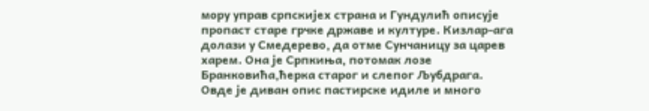мору управ српскијех страна и Гундулић описује пропаст старе грчке државе и културе. Кизлар-ага долази у Смедерево, да отме Сунчаницу за царев харем. Она је Српкиња, потомак лозе Бранковића,ћерка старог и слепог Љубдрага. Овде је диван опис пастирске идиле и много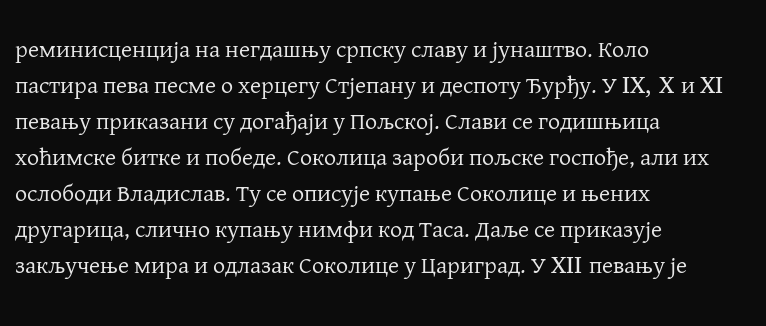реминисценција на негдашњу српску славу и јунаштво. Коло пастира пева песме о херцегу Стјепану и деспоту Ђурђу. У IX, X и XI певању приказани су догађаји у Пољској. Слави се годишњица хоћимске битке и победе. Соколица зароби пољске госпође, али их ослободи Владислав. Ту се описује купање Соколице и њених другарица, слично купању нимфи код Таса. Даље се приказује закључење мира и одлазак Соколице у Цариград. У XII певању је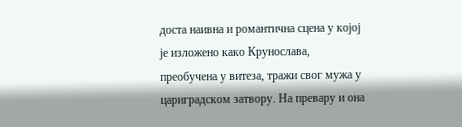доста наивна и романтична сцена у којој је изложено како Крунослава, преобучена у витеза, тражи свог мужа у цариградском затвору. На превару и она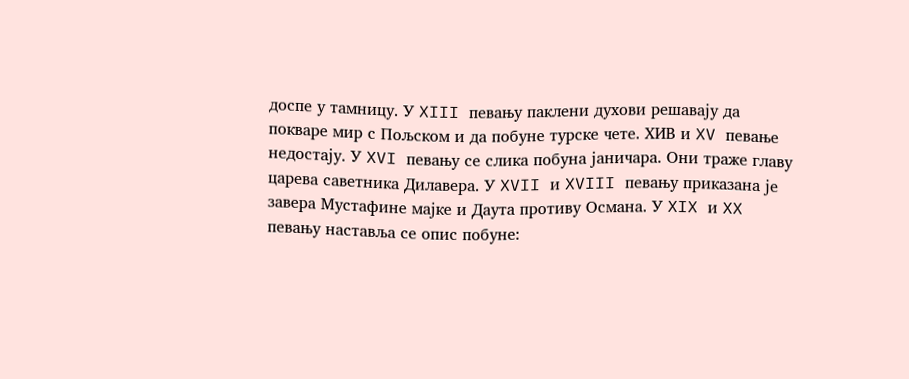доспе у тамницу. У XIII певању паклени духови решавају да покваре мир с Пољском и да побуне турске чете. XИВ и XV певање недостају. У XVI певању се слика побуна јаничара. Они траже главу царева саветника Дилавера. У XVII и XVIII певању приказана је завера Мустафине мајке и Даута противу Османа. У XIX и XX певању наставља се опис побуне: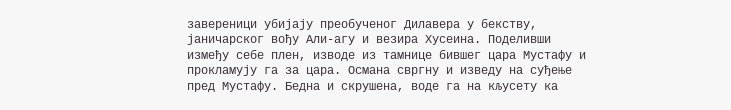завереници убијају преобученог Дилавера у бекству, јаничарског вођу Али-агу и везира Хусеина. Поделивши између себе плен, изводе из тамнице бившег цара Мустафу и прокламују га за цара. Османа свргну и изведу на суђење пред Мустафу. Бедна и скрушена, воде га на кљусету ка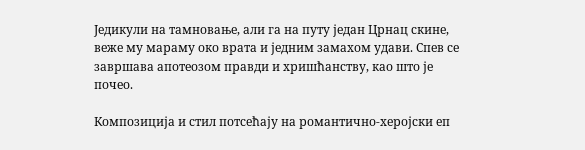Једикули на тамновање, али га на путу један Црнац скине, веже му мараму око врата и једним замахом удави. Спев се завршава апотеозом правди и хришћанству, као што је почео.

Композиција и стил потсећају на романтично-херојски еп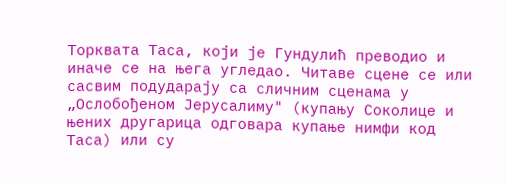Торквата Таса, који је Гундулић преводио и иначе се на њега угледао. Читаве сцене се или сасвим подударају са сличним сценама у „Ослобођеном Јерусалиму" (купању Соколице и њених другарица одговара купање нимфи код Таса) или су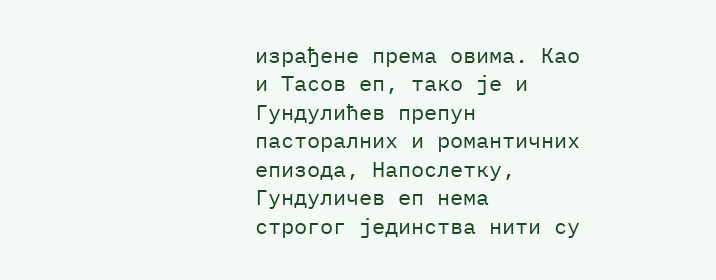израђене према овима. Као и Тасов еп, тако је и Гундулићев препун пасторалних и романтичних епизода, Напослетку, Гундуличев еп нема строгог јединства нити су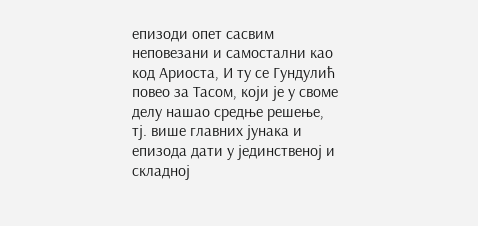епизоди опет сасвим неповезани и самостални као код Ариоста, И ту се Гундулић повео за Тасом, који је у своме делу нашао средње решење, тј. више главних јунака и епизода дати у јединственој и складној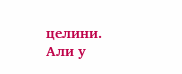целини. Али у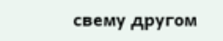свему другом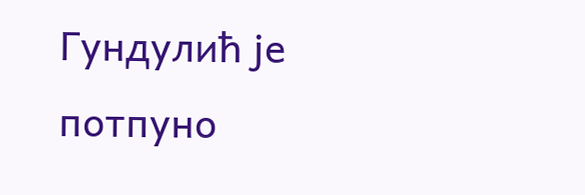Гундулић је потпуно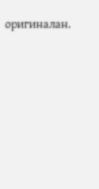оригиналан.